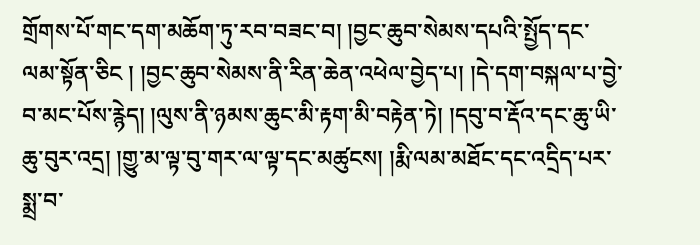གྲོགས་པོ་གང་དག་མཆོག་ཏུ་རབ་བཟང་བ། །བྱང་ཆུབ་སེམས་དཔའི་སྤྱོད་དང་ལམ་སྟོན་ཅིང ། །བྱང་ཆུབ་སེམས་ནི་རིན་ཆེན་འཕེལ་བྱེད་པ། །དེ་དག་བསྐལ་པ་བྱེ་བ་མང་པོས་རྙེད། །ལུས་ནི་ཉམས་ཆུང་མི་རྟག་མི་བརྟེན་ཏེ། །དབུ་བ་རྡོའ་དང་ཆུ་ཡི་ཆུ་བུར་འདྲ། །གྱུ་མ་ལྟ་བུ་གར་ལ་ལྟ་དང་མཚུངས། །རྨི་ལམ་མཐོང་དང་འདྲིད་པར་སྨྲ་བ་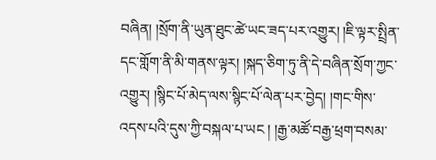བཞིན། །སྲོག་ནི་ཡུན་ཐུང་ཚེ་ཡང་ཟད་པར་འགྱུར། །ཇི་ལྟར་སྤྲིན་དང་གློག་ནི་མི་གནས་ལྟར། །སྐད་ཅིག་ཏུ་ནི་དེ་བཞིན་སྲོག་ཀྱང་འགྱུར། །སྙིང་པོ་མེད་ལས་སྙིང་པོ་ལེན་པར་བྱེད། །གང་གིས་འདས་པའི་དུས་ཀྱི་བསྐལ་པ་ཡང ། །རྒྱ་མཚོ་བརྒྱ་ཕྲག་བསམ་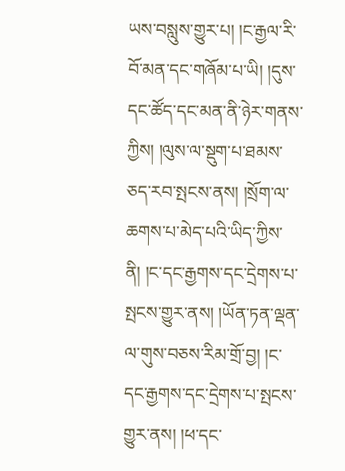ཡས་བསླུས་གྱུར་པ། །ང་རྒྱལ་རི་བོ་མན་དང་གཞོམ་པ་ཡི། །དུས་དང་ཚོད་དང་མན་ནི་ཉེར་གནས་ཀྱིས། །ལུས་ལ་སྡུག་པ་ཐམས་ཅད་རབ་སྤངས་ནས། །སྲོག་ལ་ཆགས་པ་མེད་པའི་ཡིད་ཀྱིས་ནི། །ང་དང་རྒྱགས་དང་དྲེགས་པ་སྤངས་གྱུར་ནས། །ཡོན་ཏན་ལྡན་ལ་གུས་བཅས་རིམ་གྲོ་བྱ། །ང་དང་རྒྱགས་དང་དྲེགས་པ་སྤངས་གྱུར་ནས། །ཕ་དང་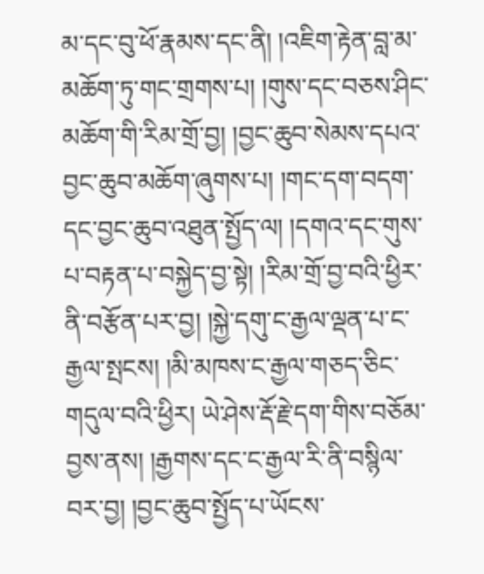མ་དང་བུ་ཕོ་རྣམས་དང་ནི། །འཇིག་རྟེན་བླ་མ་མཆོག་ཏུ་གང་གྲགས་པ། །གུས་དང་བཅས་ཤིང་མཆོག་གི་རིམ་གྲོ་བྱ། །བྱང་ཆུབ་སེམས་དཔའ་བྱང་ཆུབ་མཆོག་ཞུགས་པ། །གང་དག་བདག་དང་བྱང་ཆུབ་འཐུན་སྤྱོད་ལ། །དགའ་དང་གུས་པ་བརྟན་པ་བསྐྱེད་བྱ་སྟེ། །རིམ་གྲོ་བྱ་བའི་ཕྱིར་ནི་བརྩོན་པར་བྱ། །སྐྱེ་དགུ་ང་རྒྱལ་ལྡན་པ་ང་རྒྱལ་སྤངས། །མི་མཁས་ང་རྒྱལ་གཅད་ཅིང་གདུལ་བའི་ཕྱིར། ཡེ་ཤེས་རྡོ་རྗེ་དག་གིས་བཅོམ་བྱས་ནས། །རྒྱགས་དང་ང་རྒྱལ་རི་ནི་བསྙིལ་བར་བྱ། །བྱང་ཆུབ་སྤྱོད་པ་ཡོངས་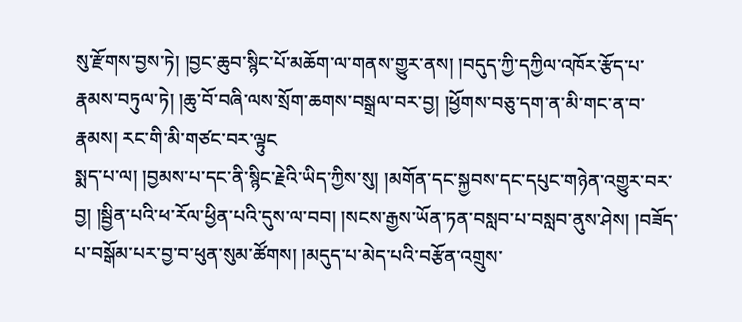སུ་རྫོགས་བྱས་ཏེ། །བྱང་ཆུབ་སྙིང་པོ་མཆོག་ལ་གནས་གྱུར་ནས། །བདུད་ཀྱི་དཀྱིལ་འཁོར་རྩོད་པ་རྣམས་བཏུལ་ཏེ། །ཆུ་བོ་བཞི་ལས་སྲོག་ཆགས་བསྒྲལ་བར་བྱ། །ཕྱོགས་བཅུ་དག་ན་མི་གང་ན་བ་རྣམས། རང་གི་མི་གཙང་བར་ལྟུང
སྨད་པ་ལ། །བྱམས་པ་དང་ནི་སྙིང་རྗེའི་ཡིད་ཀྱིས་སུ། །མགོན་དང་སྐྱབས་དང་དཔུང་གཉེན་འགྱུར་བར་བྱ། །སྦྱིན་པའི་ཕ་རོལ་ཕྱིན་པའི་དུས་ལ་བབ། །སངས་རྒྱས་ཡོན་ཏན་བསླབ་པ་བསླབ་ནུས་ཤེས། །བཟོད་པ་བསྒོམ་པར་བྱ་བ་ཕུན་སུམ་ཚོགས། །མདུད་པ་མེད་པའི་བརྩོན་འགྲུས་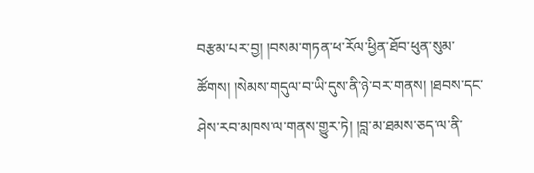བརྩམ་པར་བྱ། །བསམ་གཏན་ཕ་རོལ་ཕྱིན་ཐོབ་ཕུན་སུམ་ཚོགས། །སེམས་གདུལ་བ་ཡི་དུས་ནི་ཉེ་བར་གནས། །ཐབས་དང་ཤེས་རབ་མཁས་ལ་གནས་གྱུར་ཏེ། །བླ་མ་ཐམས་ཅད་ལ་ནི་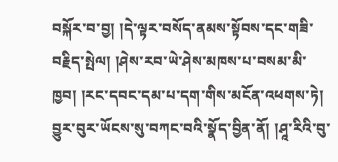བསྐོར་བ་བྱ། །དེ་ལྟར་བསོད་ནམས་སྟོབས་དང་གཟི་བརྗིད་སྤེལ། །ཤེས་རབ་ཡེ་ཤེས་མཁས་པ་བསམ་མི་ཁྱབ། །རང་དབང་དམ་པ་དག་གིས་མངོན་འཕགས་ཏེ། བྱུར་བུར་ཡོངས་སུ་བཀང་བའི་སྣོད་བྱིན་ནོ། །ཤཱ་རིའི་བུ་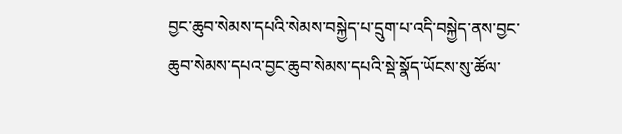བྱང་ཆུབ་སེམས་དཔའི་སེམས་བསྐྱེད་པ་དྲུག་པ་འདི་བསྐྱེད་ནས་བྱང་ཆུབ་སེམས་དཔའ་བྱང་ཆུབ་སེམས་དཔའི་སྡེ་སྣོད་ཡོངས་སུ་ཚོལ་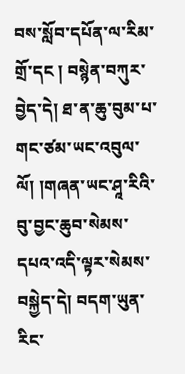བས་སློབ་དཔོན་ལ་རིམ་གྲོ་དང ། བསྙེན་བཀུར་བྱེད་དེ། ཐ་ན་ཆུ་བུམ་པ་གང་ཙམ་ཡང་འབུལ་ལོ། །གཞན་ཡང་ཤཱ་རིའི་བུ་བྱང་ཆུབ་སེམས་དཔའ་འདི་ལྟར་སེམས་བསྐྱེད་དེ། བདག་ཡུན་རིང་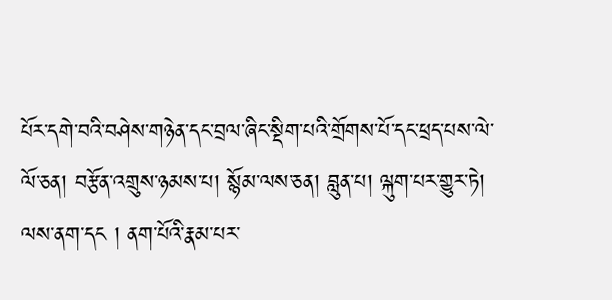པོར་དགེ་བའི་བཤེས་གཉེན་དང་བྲལ་ཞིང་སྡིག་པའི་གྲོགས་པོ་དང་ཕྲད་པས་ལེ་ལོ་ཅན། བརྩོན་འགྲུས་ཉམས་པ། སྙོམ་ལས་ཅན། བླུན་པ། ལྐུག་པར་གྱུར་ཏེ། ལས་ནག་དང ། ནག་པོའི་རྣམ་པར་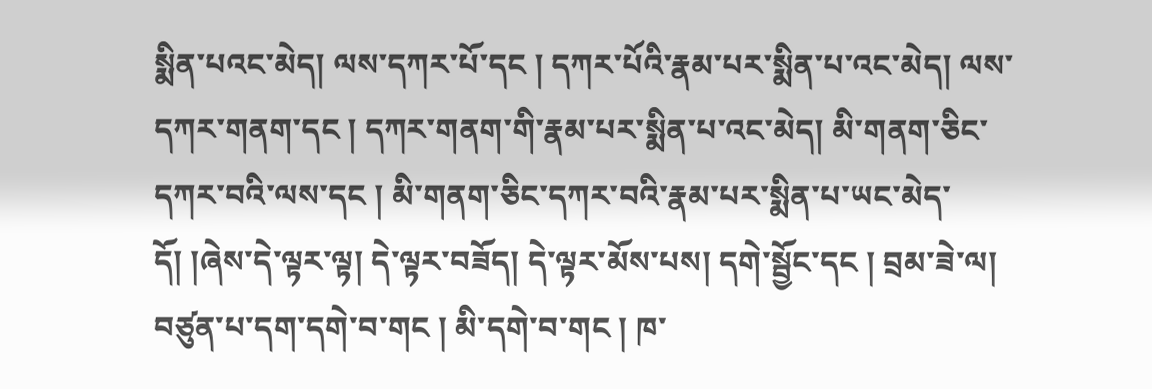སྨིན་པའང་མེད། ལས་དཀར་པོ་དང ། དཀར་པོའི་རྣམ་པར་སྨིན་པ་འང་མེད། ལས་དཀར་གནག་དང ། དཀར་གནག་གི་རྣམ་པར་སྨིན་པ་འང་མེད། མི་གནག་ཅིང་དཀར་བའི་ལས་དང ། མི་གནག་ཅིང་དཀར་བའི་རྣམ་པར་སྨིན་པ་ཡང་མེད་དོ། །ཞེས་དེ་ལྟར་ལྟ། དེ་ལྟར་བཟོད། དེ་ལྟར་མོས་པས། དགེ་སྦྱོང་དང ། བྲམ་ཟེ་ལ། བཙུན་པ་དག་དགེ་བ་གང ། མི་དགེ་བ་གང ། ཁ་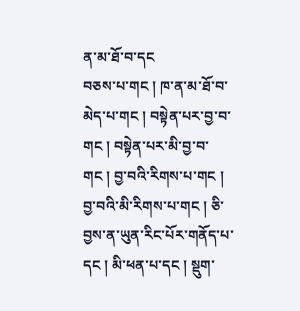ན་མ་ཐོ་བ་དང
བཅས་པ་གང ། ཁ་ན་མ་ཐོ་བ་མེད་པ་གང ། བསྟེན་པར་བྱ་བ་གང ། བསྟེན་པར་མི་བྱ་བ་གང ། བྱ་བའི་རིགས་པ་གང ། བྱ་བའི་མི་རིགས་པ་གང ། ཅི་བྱས་ན་ཡུན་རིང་པོར་གནོད་པ་དང ། མི་ཕན་པ་དང ། སྡུག་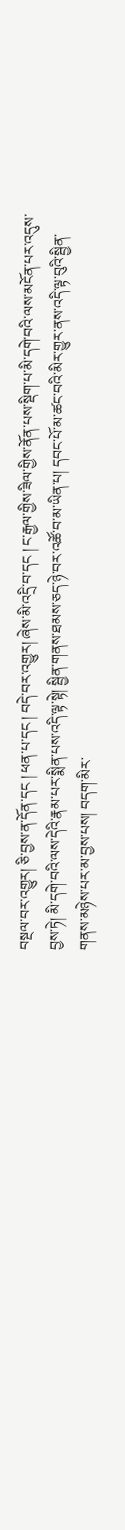བསྔལ་བར་འགྱུར། ཅི་བྱས་ན་དོན་དང ། ཕན་པ་དང ། བདེ་བར་འགྱུར། ཞེས་མི་འདྲི་བ་དང ། ང་རྒྱལ་གྱིས་ཟིལ་གྱིས་ནོན་པས་སྡིག་པ་མི་དགེ་བའི་ལས་མངོན་པར་འདུས་བྱས་ཏེ། མི་དགེ་བའི་ལས་དེའི་རྣམ་པར་སྨིན་པས་འདི་ལྟ་སྟེ། སྦྱིན་གནས་ཐམས་ཅད་ཉེ་བར་འཚོ་བ་མ་ཡིན་པ། དབང་པོ་མ་ཚང་བའི་མིར་གྱུར་ནས་འདི་ལྟ་བུའི་སྦྱིན་གནས་མཉེས་པར་མ་བྱས་པས། བདག་མིར་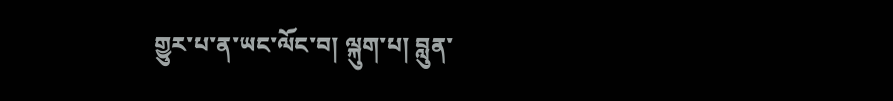གྱུར་པ་ན་ཡང་ལོང་བ། ལྐུག་པ། བླུན་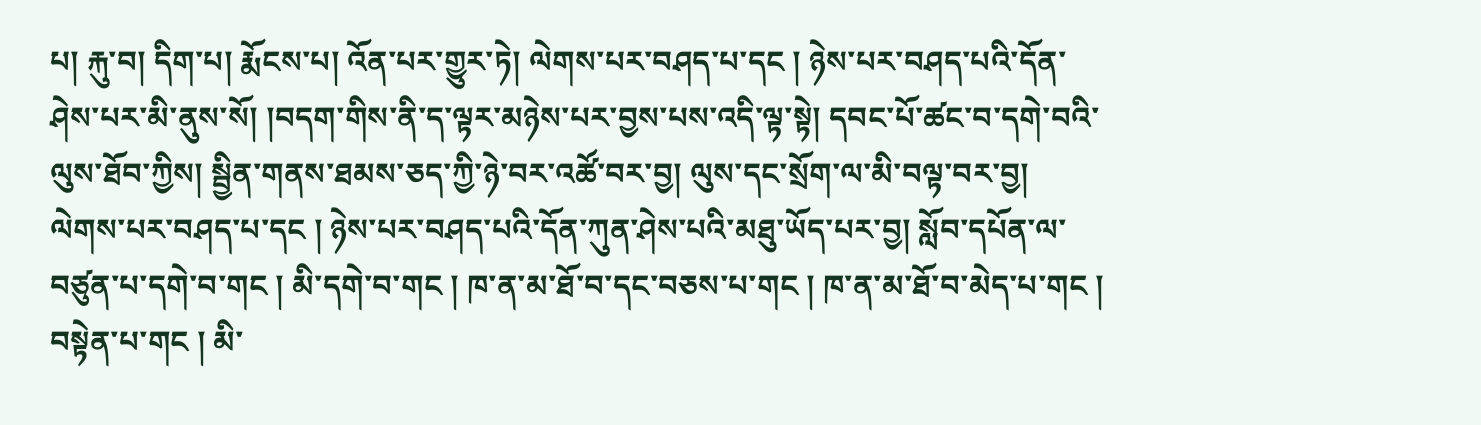པ། རྐུ་བ། དིག་པ། རྨོངས་པ། འོན་པར་གྱུར་ཏེ། ལེགས་པར་བཤད་པ་དང ། ཉེས་པར་བཤད་པའི་དོན་ཤེས་པར་མི་ནུས་སོ། །བདག་གིས་ནི་ད་ལྟར་མཉེས་པར་བྱས་པས་འདི་ལྟ་སྟེ། དབང་པོ་ཚང་བ་དགེ་བའི་ལུས་ཐོབ་ཀྱིས། སྦྱིན་གནས་ཐམས་ཅད་ཀྱི་ཉེ་བར་འཚོ་བར་བྱ། ལུས་དང་སྲོག་ལ་མི་བལྟ་བར་བྱ། ལེགས་པར་བཤད་པ་དང ། ཉེས་པར་བཤད་པའི་དོན་ཀུན་ཤེས་པའི་མཐུ་ཡོད་པར་བྱ། སློབ་དཔོན་ལ་བཙུན་པ་དགེ་བ་གང ། མི་དགེ་བ་གང ། ཁ་ན་མ་ཐོ་བ་དང་བཅས་པ་གང ། ཁ་ན་མ་ཐོ་བ་མེད་པ་གང ། བསྟེན་པ་གང ། མི་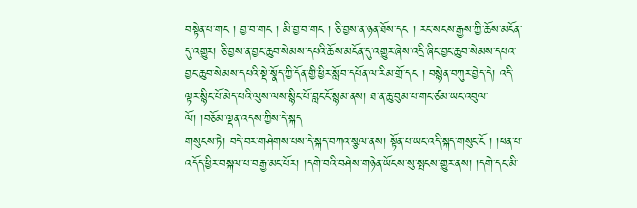བསྟེན་པ་གང ། བྱ་བ་གང ། མི་བྱ་བ་གང ། ཅི་བྱས་ན་ཉན་ཐོས་དང ། རང་སངས་རྒྱས་ཀྱི་ཆོས་མངོན་དུ་འགྱུར། ཅི་བྱས་ན་བྱང་ཆུབ་སེམས་དཔའི་ཆོས་མངོན་དུ་འགྱུར་ཞེས་འདྲི་ཞིང་བྱང་ཆུབ་སེམས་དཔའ་བྱང་ཆུབ་སེམས་དཔའི་སྡེ་སྣོད་ཀྱི་དོན་གྱི་ཕྱིར་སློབ་དཔོན་ལ་རིམ་གྲོ་དང ། བསྙེན་བཀུར་བྱེད་དེ། འདི་ལྟར་སྙིང་པོ་མེད་པའི་ལུས་ལས་སྙིང་པོ་བླང་ངོ་སྙམ་ནས། ཐ་ན་ཆུ་བུམ་པ་གང་ཙམ་ཡང་འབུལ་ལོ། །བཅོམ་ལྡན་འདས་ཀྱིས་དེ་སྐད
གསུངས་ཏེ། བདེ་བར་གཤེགས་པས་དེ་སྐད་བཀའ་སྩལ་ནས། སྟོན་པ་ཡང་འདི་སྐད་གསུང་ངོ ། །ཕན་པ་འདོད་ཕྱིར་བསྐལ་པ་བརྒྱ་མང་པོར། །དགེ་བའི་བཤེས་གཉེན་ཡོངས་སུ་སྤངས་གྱུར་ནས། །དགེ་དང་མི་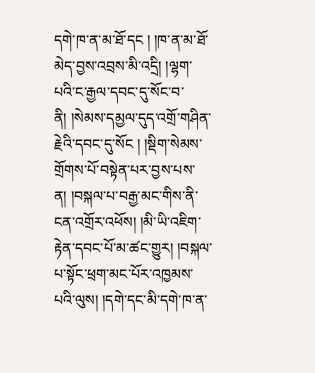དགེ་ཁ་ན་མ་ཐོ་དང ། །ཁ་ན་མ་ཐོ་མེད་བྱས་འབྲས་མི་འདྲི། །ལྷག་པའི་ང་རྒྱལ་དབང་དུ་སོང་བ་ནི། །སེམས་དམྱལ་དུད་འགྲོ་གཤིན་རྗེའི་དབང་དུ་སོང ། །སྡིག་སེམས་གྲོགས་པོ་བསྟེན་པར་བྱས་པས་ན། །བསྐལ་པ་བརྒྱ་མང་གིས་ནི་ངན་འགྲོར་འཕོས། །མི་ཡི་འཇིག་རྟེན་དབང་པོ་མ་ཚང་གྱུར། །བསྐལ་པ་སྟོང་ཕྲག་མང་པོར་འཁྱམས་པའི་ལུས། །དགེ་དང་མི་དགེ་ཁ་ན་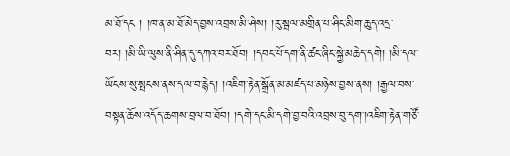མ་ཐོ་དང ། །ཁ་ན་མ་ཐོ་མེད་བྱས་འབྲས་མི་ཤེས། །རུ་སྦལ་མགྲིན་པ་ཤིང་མིག་ཆུད་འདྲ་བར། །མི་ཡི་ལུས་ནི་ཤིན་དུ་དཀའ་བར་ཐོབ། །དབང་པོ་དག་ནི་ཚང་ཞིང་སྐྱེ་མཆེད་དགེ། །མི་དལ་ཡོངས་སུ་སྤངས་ནས་དལ་བ་རྙེད། །འཇིག་རྟེན་སྒྲོན་མ་མཛད་པ་མཉེས་བྱས་ནས། །རྒྱལ་བས་བསྟན་ཆོས་འདོད་ཆགས་བྲལ་བ་ཐོབ། །དགེ་དང་མི་དགེ་བྱ་བའི་འབྲས་བུ་དག་།འཇིག་རྟེན་གཙོ་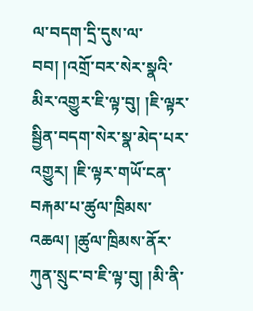ལ་བདག་དྲི་དུས་ལ་བབ། །འགྲོ་བར་སེར་སྣའི་མིར་འགྱུར་ཇི་ལྟ་བུ། །ཇི་ལྟར་སྦྱིན་བདག་སེར་སྣ་མེད་པར་འགྱུར། །ཇི་ལྟར་གཡོ་ངན་བརྐམ་པ་ཚུལ་ཁྲིམས་འཆལ། །ཚུལ་ཁྲིམས་ནོར་ཀུན་སྲུང་བ་ཇི་ལྟ་བུ། །མི་ནི་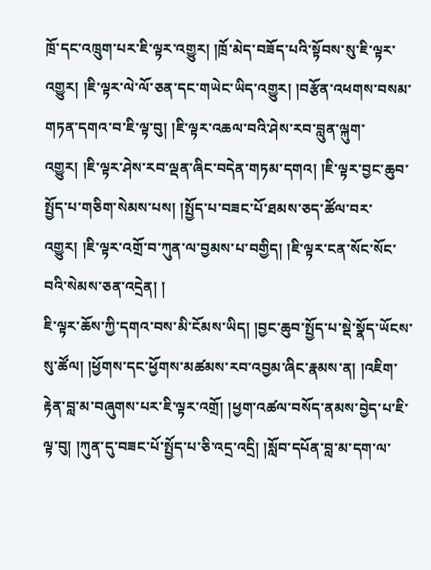ཁྲོ་དང་འཁྲུག་པར་ཇི་ལྟར་འགྱུར། །ཁྲོ་མེད་བཟོད་པའི་སྟོབས་སུ་ཇི་ལྟར་འགྱུར། །ཇི་ལྟར་ལེ་ལོ་ཅན་དང་གཡེང་ཡིད་འགྱུར། །བརྩོན་འཕགས་བསམ་གཏན་དགའ་བ་ཇི་ལྟ་བུ། །ཇི་ལྟར་འཆལ་བའི་ཤེས་རབ་བླུན་ལྐུག་འགྱུར། །ཇི་ལྟར་ཤེས་རབ་ལྡན་ཞིང་བདེན་གཏམ་དགའ། །ཇི་ལྟར་བྱང་ཆུབ་སྤྱོད་པ་གཅིག་སེམས་པས། །སྤྱོད་པ་བཟང་པོ་ཐམས་ཅད་ཚོལ་བར་འགྱུར། །ཇི་ལྟར་འགྲོ་བ་ཀུན་ལ་བྱམས་པ་བགྱིད། །ཇི་ལྟར་ངན་སོང་སོང་བའི་སེམས་ཅན་འདྲེན། །
ཇི་ལྟར་ཆོས་ཀྱི་དགའ་བས་མི་ངོམས་ཡིད། །བྱང་ཆུབ་སྤྱོད་པ་སྡེ་སྣོད་ཡོངས་སུ་ཚོལ། །ཕྱོགས་དང་ཕྱོགས་མཚམས་རབ་འབྱམ་ཞིང་རྣམས་ན། །འཇིག་རྟེན་བླ་མ་བཞུགས་པར་ཇི་ལྟར་འགྲོ། །ཕྱག་འཚལ་བསོད་ནམས་བྱེད་པ་ཇི་ལྟ་བུ། །ཀུན་དུ་བཟང་པོ་སྤྱོད་པ་ཅི་འདྲ་འདྲི། །སློབ་དཔོན་བླ་མ་དག་ལ་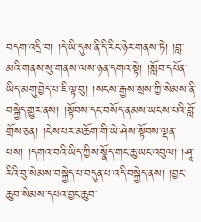བདག་འདྲི་བ། །དེ་ཡི་དུས་ནི་དི་རིང་ཉེར་གནས་ཏེ། །བླ་མའི་གནས་སུ་གནས་ལས་ཉན་དགའ་སྟེ། །སློབ་དཔོན་ཡིད་མགུ་བྱེད་པ་ཇི་ལྟ་བུ། །སངས་རྒྱས་སྲས་ཀྱི་སེམས་ནི་བསྐྱེད་གྱུར་ནས། །སྟོབས་དང་བསོད་ནམས་ཡངས་པའི་བློ་གྲོས་ཅན། །ངེས་པར་མཆོག་གི་ཡེ་ཤེས་སྟོབས་ལྡན་པས། །དགའ་བའི་ཡིད་ཀྱིས་སྣོད་གང་ཆུ་ཡང་འབུལ། །ཤཱ་རིའི་བུ་སེམས་བསྐྱེད་པ་བདུན་པ་འདི་བསྐྱེད་ནས། །བྱང་ཆུབ་སེམས་དཔའ་བྱང་ཆུབ་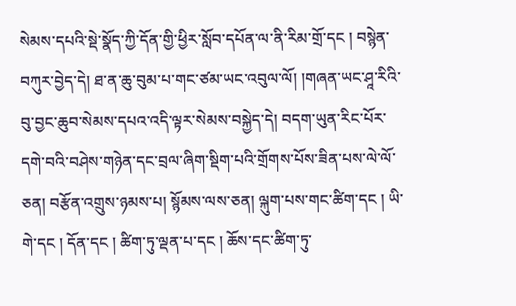སེམས་དཔའི་སྡེ་སྣོད་ཀྱི་དོན་གྱི་ཕྱིར་སློབ་དཔོན་ལ་ནི་རིམ་གྲོ་དང ། བསྙེན་བཀུར་བྱེད་དེ། ཐ་ན་ཆུ་བུམ་པ་གང་ཙམ་ཡང་འབུལ་ལོ། །གཞན་ཡང་ཤཱ་རིའི་བུ་བྱང་ཆུབ་སེམས་དཔའ་འདི་ལྟར་སེམས་བསྐྱེད་དེ། བདག་ཡུན་རིང་པོར་དགེ་བའི་བཤེས་གཉེན་དང་བྲལ་ཞིག་སྡིག་པའི་གྲོགས་པོས་ཟིན་པས་ལེ་ལོ་ཅན། བརྩོན་འགྲུས་ཉམས་པ། སྙོམས་ལས་ཅན། ལྐུག་པས་གང་ཚིག་དང ། ཡི་གེ་དང ། དོན་དང ། ཚིག་ཏུ་ལྡན་པ་དང ། ཆོས་དང་ཚིག་ཏུ་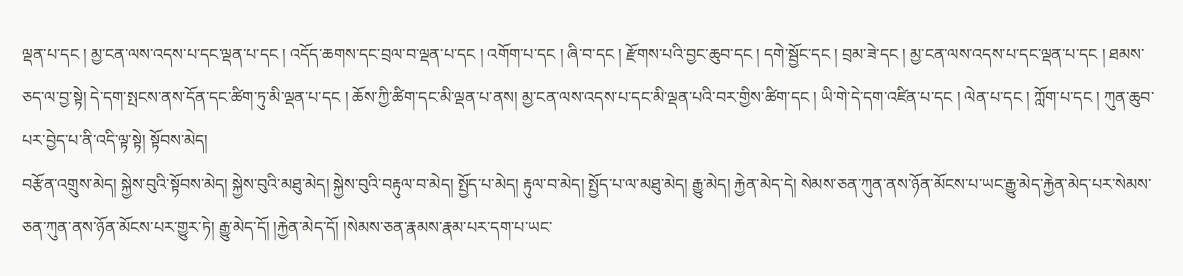ལྡན་པ་དང ། མྱ་ངན་ལས་འདས་པ་དང་ལྡན་པ་དང ། འདོད་ཆགས་དང་བྲལ་བ་ལྡན་པ་དང ། འགོག་པ་དང ། ཞི་བ་དང ། རྫོགས་པའི་བྱང་ཆུབ་དང ། དགེ་སྦྱོང་དང ། བྲམ་ཟེ་དང ། མྱ་ངན་ལས་འདས་པ་དང་ལྡན་པ་དང ། ཐམས་ཅད་ལ་བྱ་སྟེ། དེ་དག་སྤངས་ནས་དོན་དང་ཚིག་ཏུ་མི་ལྡན་པ་དང ། ཆོས་ཀྱི་ཚིག་དང་མི་ལྡན་པ་ནས། མྱ་ངན་ལས་འདས་པ་དང་མི་ལྡན་པའི་བར་གྱིས་ཚིག་དང ། ཡི་གེ་དེ་དག་འཛིན་པ་དང ། ལེན་པ་དང ། ཀློག་པ་དང ། ཀུན་ཆུབ་པར་བྱེད་པ་ནི་འདི་ལྟ་སྟེ། སྟོབས་མེད།
བརྩོན་འགྲུས་མེད། སྐྱེས་བུའི་སྟོབས་མེད། སྐྱེས་བུའི་མཐུ་མེད། སྐྱེས་བུའི་བརྟུལ་བ་མེད། སྤྱོད་པ་མེད། རྟུལ་བ་མེད། སྤྱོད་པ་ལ་མཐུ་མེད། རྒྱུ་མེད། རྐྱེན་མེད་དེ། སེམས་ཅན་ཀུན་ནས་ཉོན་མོངས་པ་ཡང་རྒྱུ་མེད་རྐྱེན་མེད་པར་སེམས་ཅན་ཀུན་ནས་ཉོན་མོངས་པར་གྱུར་ཏེ། རྒྱུ་མེད་དོ། །རྐྱེན་མེད་དོ། །སེམས་ཅན་རྣམས་རྣམ་པར་དག་པ་ཡང་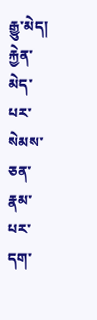རྒྱུ་མེད། རྐྱེན་མེད་པར་སེམས་ཅན་རྣམ་པར་དག་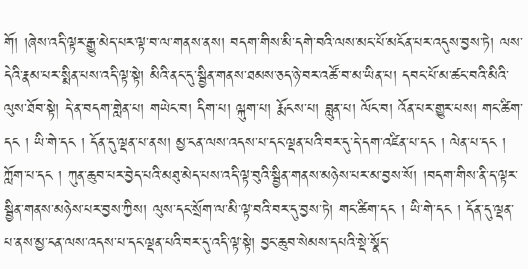གོ། །ཞེས་འདི་ལྟར་རྒྱུ་མེད་པར་ལྟ་བ་ལ་གནས་ནས། བདག་གིས་མི་དགེ་བའི་ལས་མང་པོ་མངོན་པར་འདུས་བྱས་ཏེ། ལས་དེའི་རྣམ་པར་སྨིན་པས་འདི་ལྟ་སྟེ། མིའི་ནང་དུ་སྦྱིན་གནས་ཐམས་ཅད་ཉེ་བར་འཚོ་བ་མ་ཡིན་པ། དབང་པོ་མ་ཚང་བའི་མིའི་ལུས་ཐོབ་སྟེ། དེ་ན་བདག་གླེན་པ། གཡེང་བ། དིག་པ། ལྐུག་པ། རྨོངས་པ། བླུན་པ། ལོང་བ། འོན་པར་གྱུར་པས། གང་ཚིག་དང ། ཡི་གེ་དང ། དོན་དུ་ལྡན་པ་ནས། མྱ་ངན་ལས་འདས་པ་དང་ལྡན་པའི་བར་དུ་དེ་དག་འཛིན་པ་དང ། ལེན་པ་དང ། ཀློག་པ་དང ། ཀུན་ཆུབ་པར་བྱེད་པའི་མཐུ་མེད་པས་འདི་ལྟ་བུའི་སྦྱིན་གནས་མཉེས་པར་མ་བྱས་སོ། །བདག་གིས་ནི་ད་ལྟར་སྦྱིན་གནས་མཉེས་པར་བྱས་ཀྱིས། ལུས་དང་སྲོག་ལ་མི་ལྟ་བའི་བར་དུ་བྱས་ཏེ། གང་ཚིག་དང ། ཡི་གེ་དང ། དོན་དུ་ལྡན་པ་ནས་མྱ་ངན་ལས་འདས་པ་དང་ལྡན་པའི་བར་དུ་འདི་ལྟ་སྟེ། བྱང་ཆུབ་སེམས་དཔའི་སྡེ་སྣོད་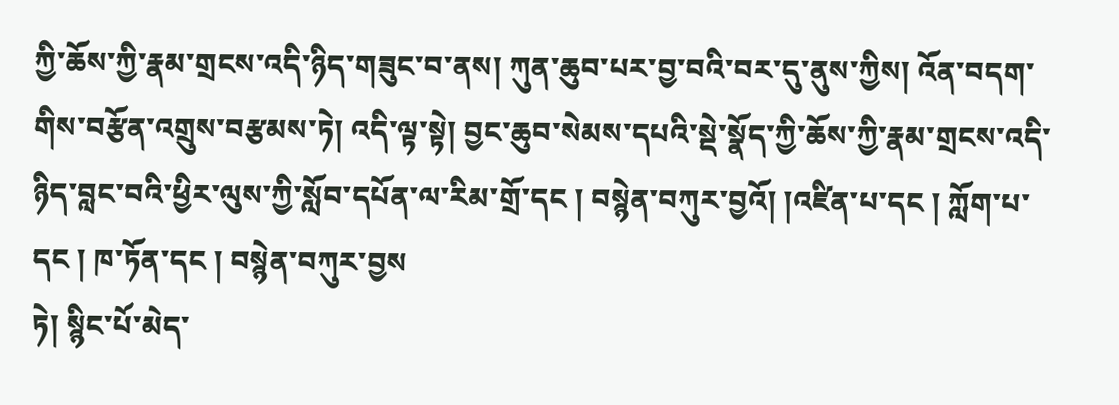ཀྱི་ཆོས་ཀྱི་རྣམ་གྲངས་འདི་ཉིད་གཟུང་བ་ནས། ཀུན་ཆུབ་པར་བྱ་བའི་བར་དུ་ནུས་ཀྱིས། འོན་བདག་གིས་བརྩོན་འགྲུས་བརྩམས་ཏེ། འདི་ལྟ་སྟེ། བྱང་ཆུབ་སེམས་དཔའི་སྡེ་སྣོད་ཀྱི་ཆོས་ཀྱི་རྣམ་གྲངས་འདི་ཉིད་བླང་བའི་ཕྱིར་ལུས་ཀྱི་སློབ་དཔོན་ལ་རིམ་གྲོ་དང ། བསྙེན་བཀུར་བྱའོ། །འཛིན་པ་དང ། ཀློག་པ་དང ། ཁ་ཏོན་དང ། བསྙེན་བཀུར་བྱས
ཏེ། སྙིང་པོ་མེད་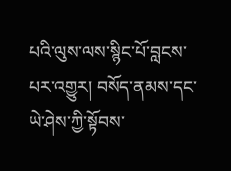པའི་ལུས་ལས་སྙིང་པོ་བླངས་པར་འགྱུར། བསོད་ནམས་དང་ཡེ་ཤེས་ཀྱི་སྟོབས་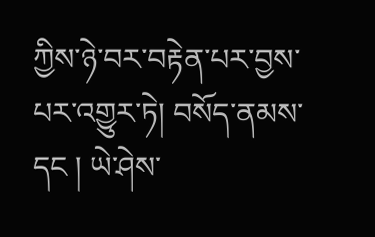ཀྱིས་ཉེ་བར་བརྟེན་པར་བྱས་པར་འགྱུར་ཏེ། བསོད་ནམས་དང ། ཡེ་ཤེས་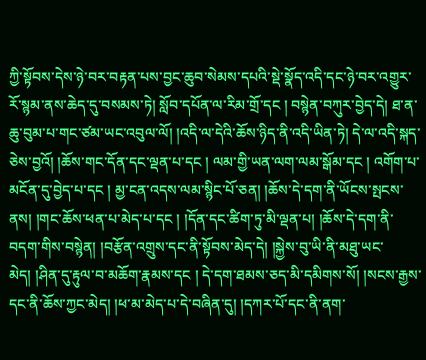ཀྱི་སྟོབས་དེས་ཉེ་བར་བརྟན་པས་བྱང་ཆུབ་སེམས་དཔའི་སྡེ་སྣོད་འདི་དང་ཉེ་བར་འགྱུར་རོ་སྙམ་ནས་ཆེད་དུ་བསམས་ཏེ། སློབ་དཔོན་ལ་རིམ་གྲོ་དང ། བསྙེན་བཀུར་བྱེད་དེ། ཐ་ན་ཆུ་བུམ་པ་གང་ཙམ་ཡང་འབུལ་ལོ། །འདི་ལ་དེའི་ཆོས་ཉིད་ནི་འདི་ཡིན་ཏེ། དེ་ལ་འདི་སྐད་ཅེས་བྱའོ། །ཆོས་གང་དོན་དང་ལྡན་པ་དང ། ལམ་གྱི་ཡན་ལག་ལམ་སྒོམ་དང ། འགོག་པ་མངོན་དུ་བྱེད་པ་དང ། མྱ་ངན་འདས་ལམ་སྙིང་པོ་ཅན། །ཆོས་དེ་དག་ནི་ཡོངས་སྤངས་ནས། །གང་ཆོས་ཕན་པ་མེད་པ་དང ། །དོན་དང་ཚིག་ཏུ་མི་ལྡན་པ། །ཆོས་དེ་དག་ནི་བདག་གིས་བསྙེན། །བརྩོན་འགྲུས་དང་ནི་སྟོབས་མེད་དེ། །སྐྱེས་བུ་ཡི་ནི་མཐུ་ཡང་མེད། །ཤིན་དུ་རྟུལ་བ་མཆོག་རྣམས་དང ། དེ་དག་ཐམས་ཅད་མི་དམིགས་སོ། །སངས་རྒྱས་དང་ནི་ཆོས་ཀྱང་མེད། །ཕ་མ་མེད་པ་དེ་བཞིན་དུ། །དཀར་པོ་དང་ནི་ནག་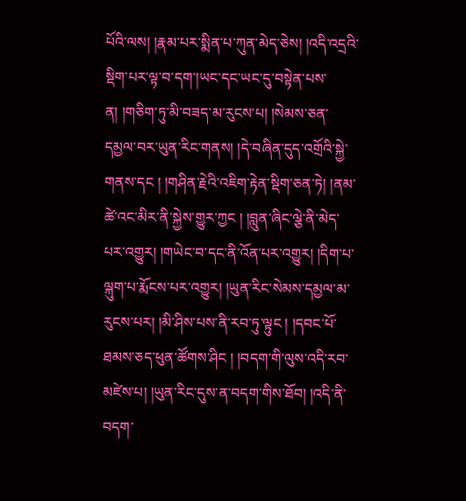པོའི་ལས། །རྣམ་པར་སྨིན་པ་ཀུན་མེད་ཅེས། །འདི་འདྲའི་སྡིག་པར་ལྟ་བ་དག་།ཡང་དང་ཡང་དུ་བསྟེན་པས་ན། །གཅིག་ཏུ་མི་བཟད་མ་རུངས་པ། །སེམས་ཅན་དམྱལ་བར་ཡུན་རིང་གནས། །དེ་བཞིན་དུད་འགྲོའི་སྐྱེ་གནས་དང ། །གཤིན་རྗེའི་འཇིག་རྟེན་སྡིག་ཅན་ཏེ། །ནམ་ཚེ་འང་མིར་ནི་སྐྱེས་གྱུར་ཀྱང ། །བླུན་ཞིང་ལྕེ་ནི་མེད་པར་འགྱུར། །གཡེང་བ་དང་ནི་འོན་པར་འགྱུར། །དིག་པ་ལྐུག་པ་རྨོངས་པར་འགྱུར། །ཡུན་རིང་སེམས་དམྱལ་མ་རུངས་པར། །མི་ཤིས་པས་ནི་རབ་ཏུ་ལྟུང ། །དབང་པོ་ཐམས་ཅད་ཕུན་ཚོགས་ཤིང ། །བདག་གི་ལུས་འདི་རབ་མཛེས་པ། །ཡུན་རིང་དུས་ན་བདག་གིས་ཐོབ། །འདི་ནི་བདག་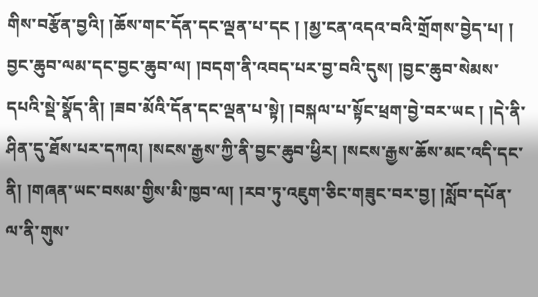གིས་བརྩོན་བྱའི། །ཆོས་གང་དོན་དང་ལྡན་པ་དང ། །མྱ་ངན་འདའ་བའི་གྲོགས་བྱེད་པ། །
བྱང་ཆུབ་ལམ་དང་བྱང་ཆུབ་ལ། །བདག་ནི་འབད་པར་བྱ་བའི་དུས། །བྱང་ཆུབ་སེམས་དཔའི་སྡེ་སྣོད་ནི། །ཟབ་མོའི་དོན་དང་ལྡན་པ་སྟེ། །བསྐལ་པ་སྟོང་ཕྲག་བྱེ་བར་ཡང ། །དེ་ནི་ཤིན་དུ་ཐོས་པར་དཀའ། །སངས་རྒྱས་ཀྱི་ནི་བྱང་ཆུབ་ཕྱིར། །སངས་རྒྱས་ཆོས་མང་འདི་དང་ནི། །གཞན་ཡང་བསམ་གྱིས་མི་ཁྱབ་ལ། །རབ་ཏུ་འཇུག་ཅིང་གཟུང་བར་བྱ། །སློབ་དཔོན་ལ་ནི་གུས་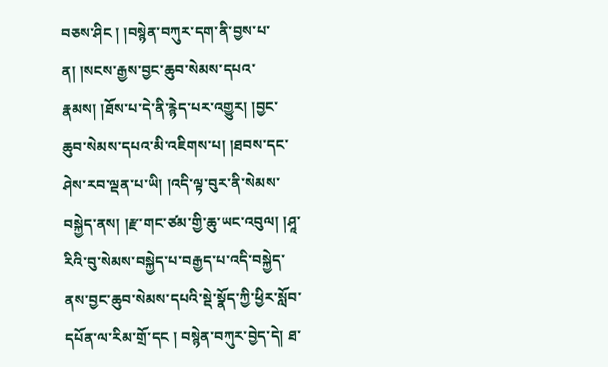བཅས་ཤིང ། །བསྙེན་བཀུར་དག་ནི་བྱས་པ་ན། །སངས་རྒྱས་བྱང་ཆུབ་སེམས་དཔའ་རྣམས། །ཐོས་པ་དེ་ནི་རྙེད་པར་འགྱུར། །བྱང་ཆུབ་སེམས་དཔའ་མི་འཇིགས་པ། །ཐབས་དང་ཤེས་རབ་ལྡན་པ་ཡི། །འདི་ལྟ་བུར་ནི་སེམས་བསྐྱེད་ནས། །རྫ་གང་ཙམ་གྱི་ཆུ་ཡང་འབུལ། །ཤཱ་རིའི་བུ་སེམས་བསྐྱེད་པ་བརྒྱད་པ་འདི་བསྐྱེད་ནས་བྱང་ཆུབ་སེམས་དཔའི་སྡེ་སྣོད་ཀྱི་ཕྱིར་སློབ་དཔོན་ལ་རིམ་གྲོ་དང ། བསྙེན་བཀུར་བྱེད་དེ། ཐ་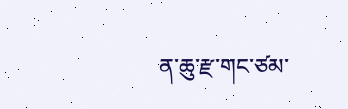ན་ཆུ་རྫ་གང་ཙམ་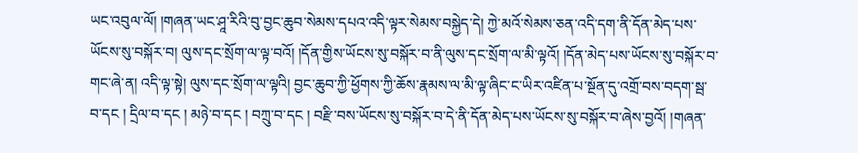ཡང་འབུལ་ལོ། །གཞན་ཡང་ཤཱ་རིའི་བུ་བྱང་ཆུབ་སེམས་དཔའ་འདི་ལྟར་སེམས་བསྐྱེད་དེ། ཀྱེ་མའོ་སེམས་ཅན་འདི་དག་ནི་དོན་མེད་པས་ཡོངས་སུ་བསྐོར་བ། ལུས་དང་སྲོག་ལ་ལྟ་བའོ། །དོན་གྱིས་ཡོངས་སུ་བསྐོར་བ་ནི་ལུས་དང་སྲོག་ལ་མི་ལྟའོ། །དོན་མེད་པས་ཡོངས་སུ་བསྐོར་བ་གང་ཞེ་ན། འདི་ལྟ་སྟེ། ལུས་དང་སྲོག་ལ་ལྟའི། བྱང་ཆུབ་ཀྱི་ཕྱོགས་ཀྱི་ཆོས་རྣམས་ལ་མི་ལྟ་ཞིང་ང་ཡིར་འཛིན་པ་སྔོན་དུ་འགྲོ་བས་བདག་སྦ་བ་དང ། དྲིལ་བ་དང ། མཉེ་བ་དང ། བཀྲུ་བ་དང ། བརྫི་བས་ཡོངས་སུ་བསྐོར་བ་དེ་ནི་དོན་མེད་པས་ཡོངས་སུ་བསྐོར་བ་ཞེས་བྱའོ། །གཞན་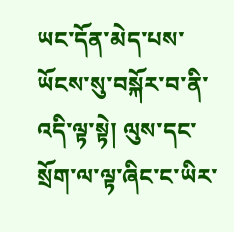ཡང་དོན་མེད་པས་ཡོངས་སུ་བསྐོར་བ་ནི་འདི་ལྟ་སྟེ། ལུས་དང་སྲོག་ལ་ལྟ་ཞིང་ང་ཡིར་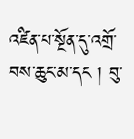འཛིན་པ་སྔོན་དུ་འགྲོ་བས་ཆུང་མ་དང ། བུ་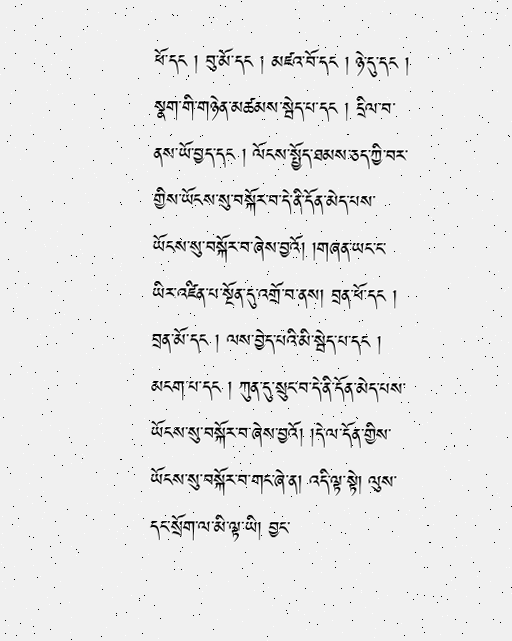ཕོ་དང ། བུ་མོ་དང ། མཛའ་བོ་དང ། ཉེ་དུ་དང །
སྣག་གི་གཉེན་མཚམས་སྦེད་པ་དང ། དྲིལ་བ་ནས་ཡོ་བྱད་དང ། ལོངས་སྤྱོད་ཐམས་ཅད་ཀྱི་བར་གྱིས་ཡོངས་སུ་བསྐོར་བ་དེ་ནི་དོན་མེད་པས་ཡོངས་སུ་བསྐོར་བ་ཞེས་བྱའོ། །གཞན་ཡང་ང་ཡིར་འཛིན་པ་སྔོན་དུ་འགྲོ་བ་ནས། བྲན་ཕོ་དང ། བྲན་མོ་དང ། ལས་བྱེད་པའི་མི་སྦེད་པ་དང ། མངག་པ་དང ། ཀུན་དུ་སྲུང་བ་དེ་ནི་དོན་མེད་པས་ཡོངས་སུ་བསྐོར་བ་ཞེས་བྱའོ། །དེ་ལ་དོན་གྱིས་ཡོངས་སུ་བསྐོར་བ་གང་ཞེ་ན། འདི་ལྟ་སྟེ། ལུས་དང་སྲོག་ལ་མི་ལྟ་ཡི། བྱང་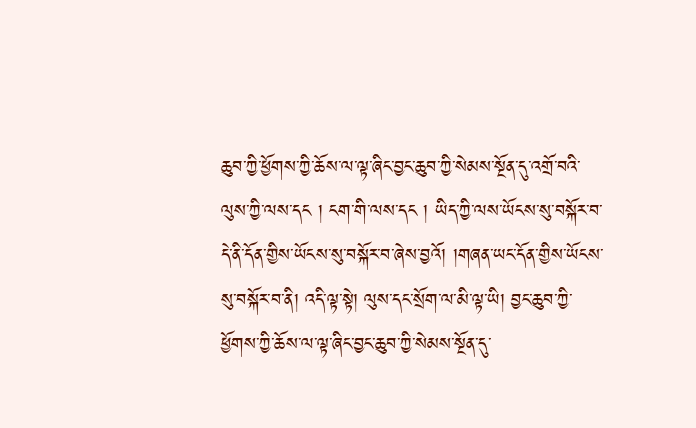ཆུབ་ཀྱི་ཕྱོགས་ཀྱི་ཆོས་ལ་ལྟ་ཞིང་བྱང་ཆུབ་ཀྱི་སེམས་སྔོན་དུ་འགྲོ་བའི་ལུས་ཀྱི་ལས་དང ། ངག་གི་ལས་དང ། ཡིད་ཀྱི་ལས་ཡོངས་སུ་བསྐོར་བ་དེ་ནི་དོན་གྱིས་ཡོངས་སུ་བསྐོར་བ་ཞེས་བྱའོ། །གཞན་ཡང་དོན་གྱིས་ཡོངས་སུ་བསྐོར་བ་ནི། འདི་ལྟ་སྟེ། ལུས་དང་སྲོག་ལ་མི་ལྟ་ཡི། བྱང་ཆུབ་ཀྱི་ཕྱོགས་ཀྱི་ཆོས་ལ་ལྟ་ཞིང་བྱང་ཆུབ་ཀྱི་སེམས་སྔོན་དུ་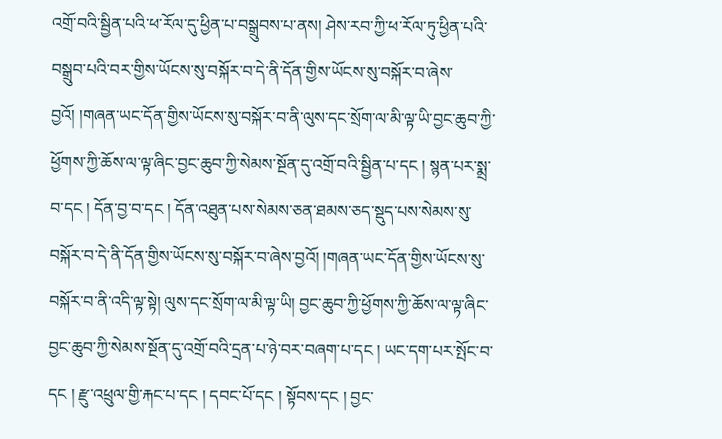འགྲོ་བའི་སྦྱིན་པའི་ཕ་རོལ་དུ་ཕྱིན་པ་བསྒྲུབས་པ་ནས། ཤེས་རབ་ཀྱི་ཕ་རོལ་ཏུ་ཕྱིན་པའི་བསྒྲུབ་པའི་བར་གྱིས་ཡོངས་སུ་བསྐོར་བ་དེ་ནི་དོན་གྱིས་ཡོངས་སུ་བསྐོར་བ་ཞེས་བྱའོ། །གཞན་ཡང་དོན་གྱིས་ཡོངས་སུ་བསྐོར་བ་ནི་ལུས་དང་སྲོག་ལ་མི་ལྟ་ཡི་བྱང་ཆུབ་ཀྱི་ཕྱོགས་ཀྱི་ཆོས་ལ་ལྟ་ཞིང་བྱང་ཆུབ་ཀྱི་སེམས་སྔོན་དུ་འགྲོ་བའི་སྦྱིན་པ་དང ། སྙན་པར་སྨྲ་བ་དང ། དོན་བྱ་བ་དང ། དོན་འཐུན་པས་སེམས་ཅན་ཐམས་ཅད་སྡུད་པས་སེམས་སུ་བསྐོར་བ་དེ་ནི་དོན་གྱིས་ཡོངས་སུ་བསྐོར་བ་ཞེས་བྱའོ། །གཞན་ཡང་དོན་གྱིས་ཡོངས་སུ་བསྐོར་བ་ནི་འདི་ལྟ་སྟེ། ལུས་དང་སྲོག་ལ་མི་ལྟ་ཡི། བྱང་ཆུབ་ཀྱི་ཕྱོགས་ཀྱི་ཆོས་ལ་ལྟ་ཞིང་བྱང་ཆུབ་ཀྱི་སེམས་སྔོན་དུ་འགྲོ་བའི་དྲན་པ་ཉེ་བར་བཞག་པ་དང ། ཡང་དག་པར་སྤོང་བ་དང ། རྫུ་འཕྲུལ་གྱི་རྐང་པ་དང ། དབང་པོ་དང ། སྟོབས་དང ། བྱང་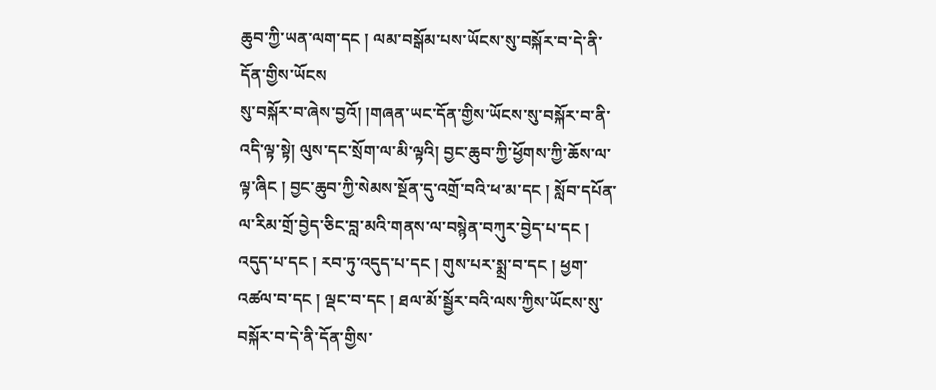ཆུབ་ཀྱི་ཡན་ལག་དང ། ལམ་བསྒོམ་པས་ཡོངས་སུ་བསྐོར་བ་དེ་ནི་དོན་གྱིས་ཡོངས
སུ་བསྐོར་བ་ཞེས་བྱའོ། །གཞན་ཡང་དོན་གྱིས་ཡོངས་སུ་བསྐོར་བ་ནི་འདི་ལྟ་སྟེ། ལུས་དང་སྲོག་ལ་མི་ལྟའི། བྱང་ཆུབ་ཀྱི་ཕྱོགས་ཀྱི་ཆོས་ལ་ལྟ་ཞིང ། བྱང་ཆུབ་ཀྱི་སེམས་སྔོན་དུ་འགྲོ་བའི་ཕ་མ་དང ། སློབ་དཔོན་ལ་རིམ་གྲོ་བྱེད་ཅིང་བླ་མའི་གནས་ལ་བསྙེན་བཀུར་བྱེད་པ་དང ། འདུད་པ་དང ། རབ་ཏུ་འདུད་པ་དང ། གུས་པར་སྨྲ་བ་དང ། ཕྱག་འཚལ་བ་དང ། ལྡང་བ་དང ། ཐལ་མོ་སྦྱོར་བའི་ལས་ཀྱིས་ཡོངས་སུ་བསྐོར་བ་དེ་ནི་དོན་གྱིས་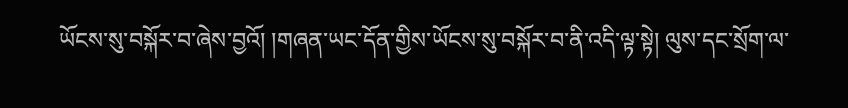ཡོངས་སུ་བསྐོར་བ་ཞེས་བྱའོ། །གཞན་ཡང་དོན་གྱིས་ཡོངས་སུ་བསྐོར་བ་ནི་འདི་ལྟ་སྟེ། ལུས་དང་སྲོག་ལ་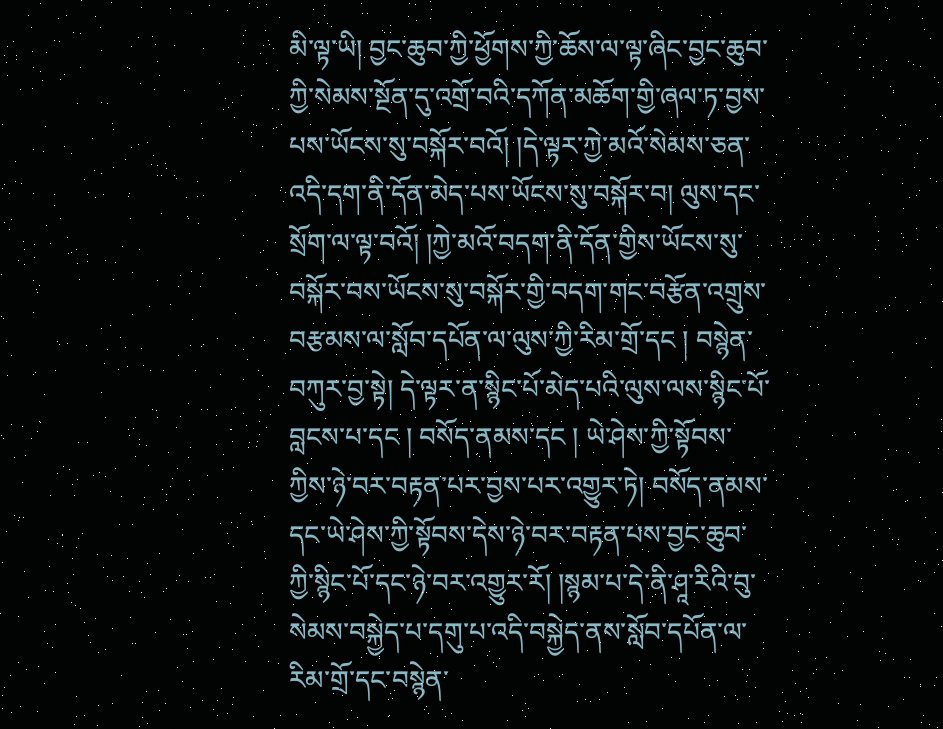མི་ལྟ་ཡི། བྱང་ཆུབ་ཀྱི་ཕྱོགས་ཀྱི་ཆོས་ལ་ལྟ་ཞིང་བྱང་ཆུབ་ཀྱི་སེམས་སྔོན་དུ་འགྲོ་བའི་དཀོན་མཆོག་གྱི་ཞལ་ཏ་བྱས་པས་ཡོངས་སུ་བསྐོར་བའོ། །དེ་ལྟར་ཀྱེ་མའོ་སེམས་ཅན་འདི་དག་ནི་དོན་མེད་པས་ཡོངས་སུ་བསྐོར་བ། ལུས་དང་སྲོག་ལ་ལྟ་བའོ། །ཀྱེ་མའོ་བདག་ནི་དོན་གྱིས་ཡོངས་སུ་བསྐོར་བས་ཡོངས་སུ་བསྐོར་གྱི་བདག་གང་བརྩོན་འགྲུས་བརྩམས་ལ་སློབ་དཔོན་ལ་ལུས་ཀྱི་རིམ་གྲོ་དང ། བསྙེན་བཀུར་བྱ་སྟེ། དེ་ལྟར་ན་སྙིང་པོ་མེད་པའི་ལུས་ལས་སྙིང་པོ་བླངས་པ་དང ། བསོད་ནམས་དང ། ཡེ་ཤེས་ཀྱི་སྟོབས་ཀྱིས་ཉེ་བར་བརྟན་པར་བྱས་པར་འགྱུར་ཏེ། བསོད་ནམས་དང་ཡེ་ཤེས་ཀྱི་སྟོབས་དེས་ཉེ་བར་བརྟན་པས་བྱང་ཆུབ་ཀྱི་སྙིང་པོ་དང་ཉེ་བར་འགྱུར་རོ། །སྙམ་པ་དེ་ནི་ཤཱ་རིའི་བུ་སེམས་བསྐྱེད་པ་དགུ་པ་འདི་བསྐྱེད་ནས་སློབ་དཔོན་ལ་རིམ་གྲོ་དང་བསྙེན་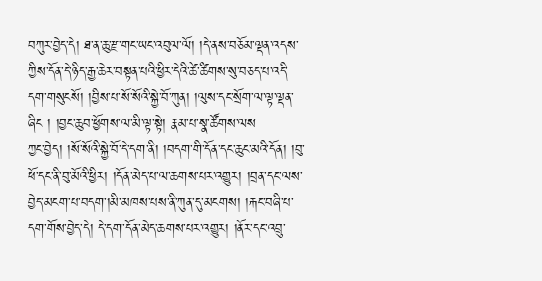བཀུར་བྱེད་དེ། ཐ་ན་ཆུ་རྫ་གང་ཡང་འབུལ་ལོ། །དེ་ནས་བཅོམ་ལྡན་འདས་ཀྱིས་དོན་དེ་ཉིད་རྒྱ་ཆེར་བསྟན་པའི་ཕྱིར་དེའི་ཚེ་ཚིགས་སུ་བཅད་པ་འདི་དག་གསུངསོ། །བྱིས་པ་སོ་སོའི་སྐྱེ་བོ་ཀུན། །ལུས་དང་སྲོག་ལ་ལྟ་ལྡན་ཞིང ། །བྱང་ཆུབ་ཕྱོགས་ལ་མི་ལྟ་སྟེ། རྣམ་པ་སྣ་ཚོགས་ལས
ཀྱང་བྱེད། །སོ་སོའི་སྐྱེ་བོ་དེ་དག་ནི། །བདག་གི་དོན་དང་ཆུང་མའི་དོན། །བུ་ཕོ་དང་ནི་བུ་མོའི་ཕྱིར། །དོན་མེད་པ་ལ་ཆགས་པར་འགྱུར། །བྲན་དང་ལས་བྱེད་མངག་པ་བདག་།མི་མཁས་པས་ནི་ཀུན་དུ་མངགས། །རྐང་བཞི་པ་དག་གོས་བྱེད་དེ། དེ་དག་དོན་མེད་ཆགས་པར་འགྱུར། །ནོར་དང་འབྲུ་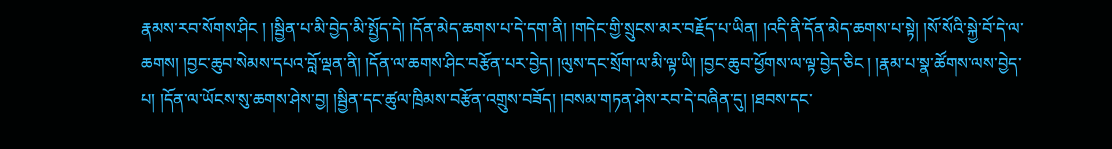རྣམས་རབ་སོགས་ཤིང ། །སྦྱིན་པ་མི་བྱེད་མི་སྤྱོད་དེ། །དོན་མེད་ཆགས་པ་དེ་དག་ནི། །གདེང་གྱི་སྲུངས་མར་བརྗོད་པ་ཡིན། །འདི་ནི་དོན་མེད་ཆགས་པ་སྟེ། །སོ་སོའི་སྐྱེ་བོ་དེ་ལ་ཆགས། །བྱང་ཆུབ་སེམས་དཔའ་བློ་ལྡན་ནི། །དོན་ལ་ཆགས་ཤིང་བརྩོན་པར་བྱེད། །ལུས་དང་སྲོག་ལ་མི་ལྟ་ཡི། །བྱང་ཆུབ་ཕྱོགས་ལ་ལྟ་བྱེད་ཅིང ། །རྣམ་པ་སྣ་ཚོགས་ལས་བྱེད་པ། །དོན་ལ་ཡོངས་སུ་ཆགས་ཤེས་བྱ། །སྦྱིན་དང་ཚུལ་ཁྲིམས་བརྩོན་འགྲུས་བཟོད། །བསམ་གཏན་ཤེས་རབ་དེ་བཞིན་དུ། །ཐབས་དང་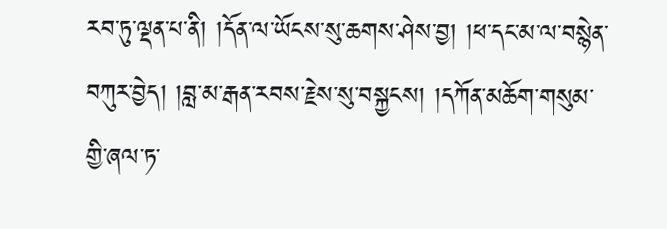རབ་ཏུ་ལྡན་པ་ནི། །དོན་ལ་ཡོངས་སུ་ཆགས་ཤེས་བྱ། །ཕ་དང་མ་ལ་བསྙེན་བཀུར་བྱེད། །བླ་མ་རྒན་རབས་རྗེས་སུ་བསྐྱངས། །དཀོན་མཆོག་གསུམ་གྱི་ཞལ་ཏ་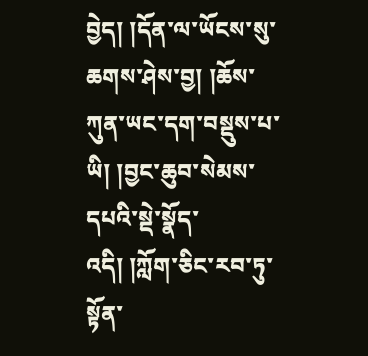བྱེད། །དོན་ལ་ཡོངས་སུ་ཆགས་ཤེས་བྱ། །ཆོས་ཀུན་ཡང་དག་བསྡུས་པ་ཡི། །བྱང་ཆུབ་སེམས་དཔའི་སྡེ་སྣོད་འདི། །ཀློག་ཅིང་རབ་ཏུ་སྟོན་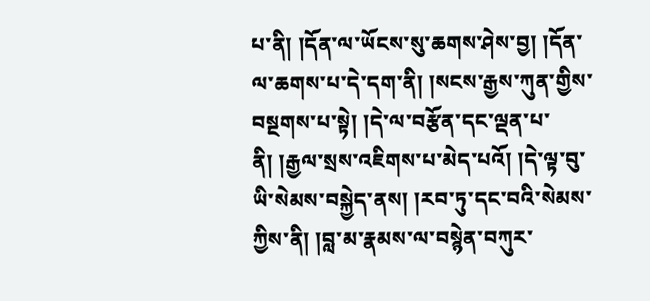པ་ནི། །དོན་ལ་ཡོངས་སུ་ཆགས་ཤེས་བྱ། །དོན་ལ་ཆགས་པ་དེ་དག་ནི། །སངས་རྒྱས་ཀུན་གྱིས་བསྔགས་པ་སྟེ། །དེ་ལ་བརྩོན་དང་ལྡན་པ་ནི། །རྒྱལ་སྲས་འཇིགས་པ་མེད་པའོ། །དེ་ལྟ་བུ་ཡི་སེམས་བསྐྱེད་ནས། །རབ་ཏུ་དང་བའི་སེམས་ཀྱིས་ནི། །བླ་མ་རྣམས་ལ་བསྙེན་བཀུར་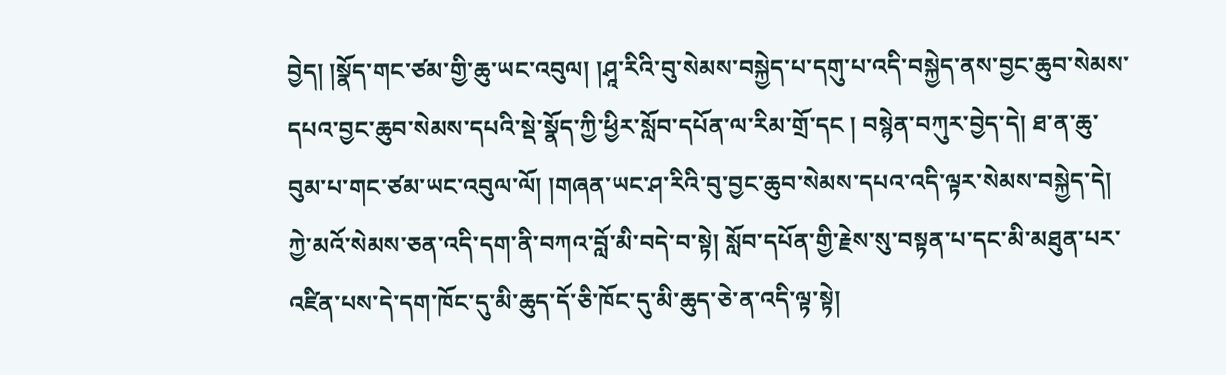བྱེད། །སྣོད་གང་ཙམ་གྱི་ཆུ་ཡང་འབུལ། །ཤཱ་རིའི་བུ་སེམས་བསྐྱེད་པ་དགུ་པ་འདི་བསྐྱེད་ནས་བྱང་ཆུབ་སེམས་དཔའ་བྱང་ཆུབ་སེམས་དཔའི་སྡེ་སྣོད་ཀྱི་ཕྱིར་སློབ་དཔོན་ལ་རིམ་གྲོ་དང ། བསྙེན་བཀུར་བྱེད་དེ། ཐ་ན་ཆུ་བུམ་པ་གང་ཙམ་ཡང་འབུལ་ལོ། །གཞན་ཡང་ཤ་རིའི་བུ་བྱང་ཆུབ་སེམས་དཔའ་འདི་ལྟར་སེམས་བསྐྱེད་དེ། ཀྱེ་མའོ་སེམས་ཅན་འདི་དག་ནི་བཀའ་བློ་མི་བདེ་བ་སྟེ། སློབ་དཔོན་གྱི་རྗེས་སུ་བསྟན་པ་དང་མི་མཐུན་པར་འཛིན་པས་དེ་དག་ཁོང་དུ་མི་ཆུད་དོ་ཅི་ཁོང་དུ་མི་ཆུད་ཅེ་ན་འདི་ལྟ་སྟེ།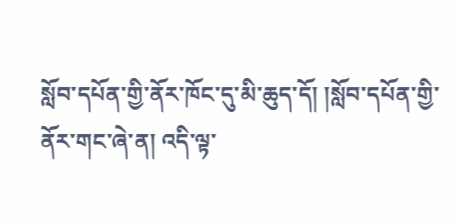སློབ་དཔོན་གྱི་ནོར་ཁོང་དུ་མི་ཆུད་དོ། །སློབ་དཔོན་གྱི་ནོར་གང་ཞེ་ན། འདི་ལྟ་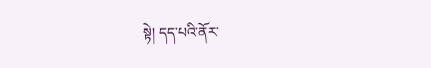སྟེ། དད་པའི་ནོར་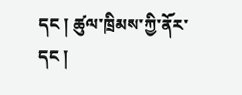དང ། ཚུལ་ཁྲིམས་ཀྱི་ནོར་དང །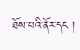ཐོས་པའི་ནོར་དང །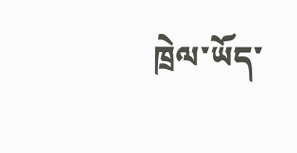ཁྲེལ་ཡོད་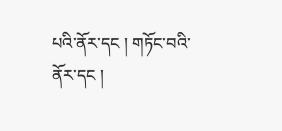པའི་ནོར་དང ། གཏོང་བའི་ནོར་དང །